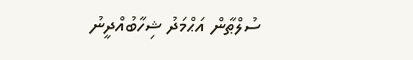ސުލްޠާން އަޙްމަދު ޝިހާބުއްދީނު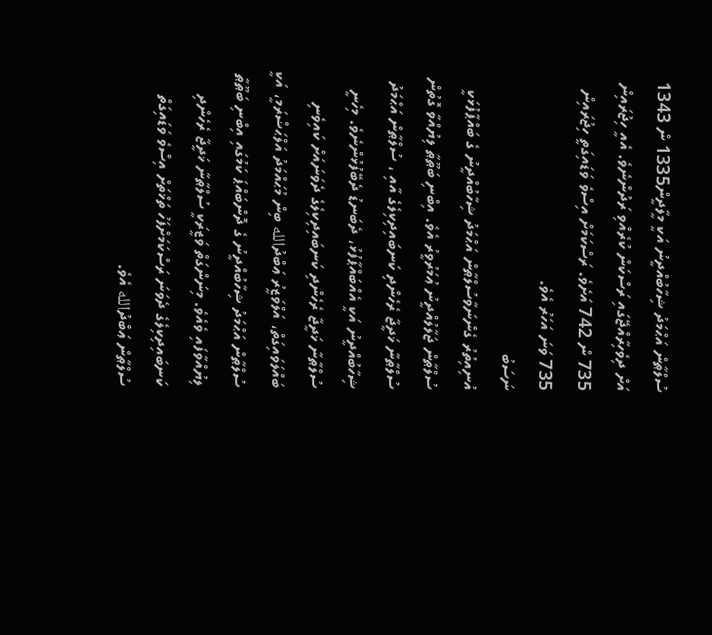ސުލްޠާން އަޙްމަދު ޝިހާބުއްދީނު އަކީ މީލާދީން1335 ން 1343 އަށް ދިވެހިރާއްޖޭގައި ރަސްކަން ކުރެއްވި ރަދުންނެވެ. އެއީ ހިޖުރައިން 735 ން 742 އަށެވެ. ރަސްކަމަށް އިސްވެ ވަޑައިގަތީ ހިޖުރައިން 735 ވަނަ އަހަރު އެވެ.
ނަސަބު
އުނިއިތުރު ގެންނަވާސުލްޠާން އަޙްމަދު ޝިހާބުއްދީނު ގެ ބައްޕާފުޅަކީ ސުލްޠާން ޖަލާލުއްދީނު ޢުމަރުވީރު އެވެ. އިބްނި ބަޠޫޠާ ލިޔުއްވާ ގޮތުން ސުލްޠާނާ ޚަދީޖާ ރެހެންދި ކަނބައިދިކިލެގެ އާއި ، ސުލްޠާން އަޙްމަދު ޝިހާބުއްދީނު އަކީ އެއްބައްޕާފުޅު، ދެބަނޑު ދެބޭފުޅުންނެވެ. މިހެނީ ސުލްޠާނާ ޚަދީޖާ ރެހެންދި ކަނބައިދިކިލެގެ ދެވަނައަށް ކައިވެނި ބައްލަވައިގަތް، އަލްވަޒީރު ޢަބްދުالله ބިން މުޙައްމަދު އަލްޙަޟްރަމީ، އަކީ ސުލްޠާން އަޙްމަދު ޝިހާބުއްދީނު ގެ ދޮންބައްޕަ ކަމުގައި އިބްނި ބަޠޫޠާ ލިޔުއްވާފައި ވެއެވެ. މިނަންގަތް ވަޒީރަކީ ސުލްޠާނާ ޚަދީޖާ ރެހެންދި ކަނބައިދިކިލެގެ ދެވަނަ ރަސްކަމަށްފަހު ތަޚްތަށް އިސްވެ ވަޑައިގަތް ސުލްޠާން ޢަބްދުالله އެވެ.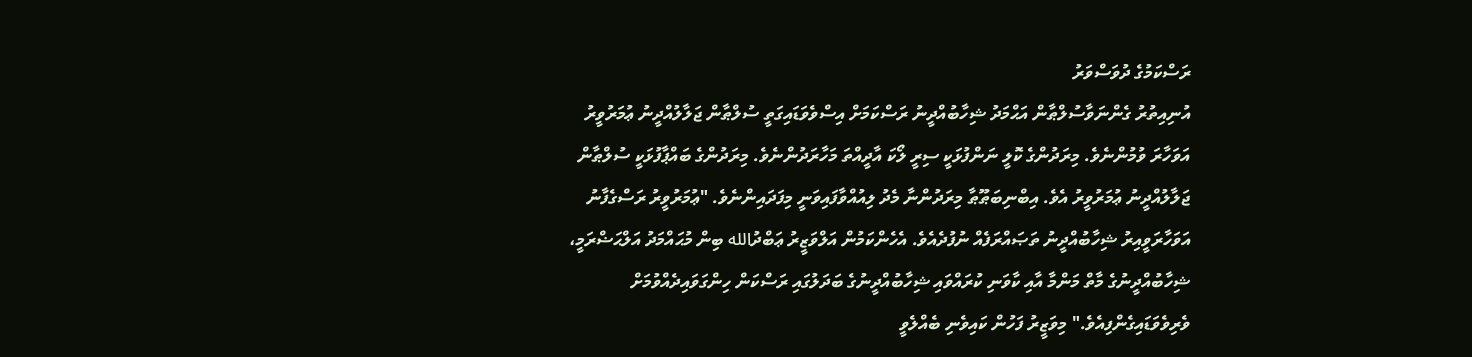ރަސްކަމުގެ ދުވަސްވަރު
އުނިއިތުރު ގެންނަވާސުލްޠާން އަޙްމަދު ޝިހާބުއްދީނު ރަސްކަމަށް އިސްވެވަޑައިގަތީ ސުލްޠާން ޖަލާލުއްދީނު ޢުމަރުވީރު އަވަހާރަ ވުމުންނެވެ. މިރަދުންގެ ކޮލީ ނަންފުޅަކީ ސިރީ ލޯކަ އާދީއްތަ މަހާރަދުންނެވެ. މިރަދުންގެ ބައްޕާފުޅަކީ ސުލްޠާން ޖަލާލުއްދީނު ޢުމަރުވީރު އެވެ. އިބްނިބަޠޫޠާ މިރަދުންނާ މެދު ލިއުއްވާފައިވަނީ މިފަދައިންނެވެ. "ޢުމަރުވީރު ރަސްގެފާނު އަވަހާރަވީއިރު ޝިހާބުއްދީނު ތަޞައްރަފެއް ނުފުދެއެވެ. އެހެންކަމުން އަލްވަޒީރު ޢަބްދުالله ބިން މުޙައްމަދު އަލްޙަޟްރަމީ، ޝިހާބުއްދީނުގެ މާތް މަންމާ އާއި ކާވަނި ކުރައްވައި ޝިހާބުއްދީނުގެ ބަދަލުގައި ރަސްކަން ހިންގަވައިދެއްވުމަށް ވެރިވެވަޑައިގެންފިއެވެ." މިވަޒީރު ފަހުން ކައިވެނި ބެއްލެވީ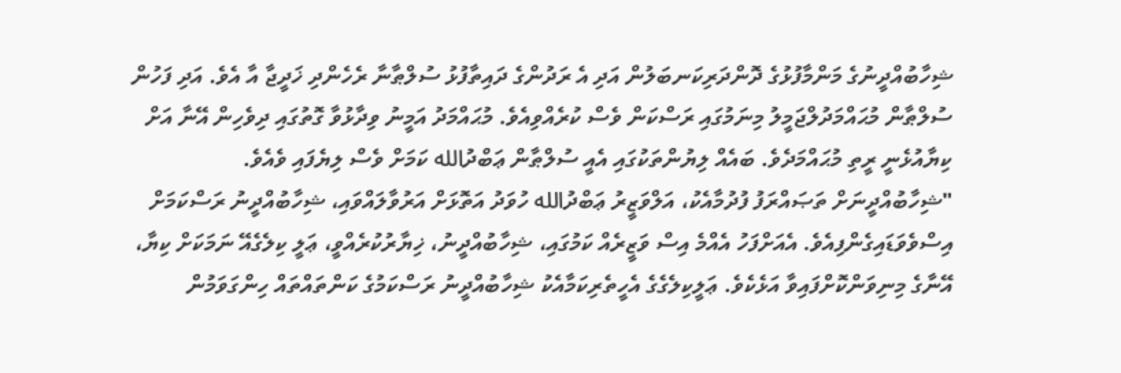ޝިހާބުއްދީނުގެ މަންމާފުޅުގެ ދޮންދަރިކަނބަލުން އަދި އެ ރަދުންގެ ދައިތާފުޅު ސުލްޠާނާ ރެހެންދި ޚަދީޖާ އާ އެވެ. އަދި ފަހުން ސުލްޠާން މުޙައްމަދުލްޖަމީލު މިނަމުގައި ރަސްކަން ވެސް ކުރެއްވިއެވެ. މުޙައްމަދު އަމީނު ވިދާޅުވާ ގޮތުގައި ދިވެހިން އޭނާ އަށް ކިޔާއުޅެނީ ރީތި މުޙައްމަދެވެ. ބައެއް ލިޔުންތަކުގައި އެއީ ސުލްޠާން ޢަބްދުالله ކަމަށް ވެސް ލިޔެފައި ވެއެވެ.
"ޝިހާބުއްދީނަށް ތަޞައްރަފު ފުދުމާއެކު، އަލްވަޒީރު ޢަބްދުالله ހުވަދު އަތޮޅަށް އަރުވާލައްވައި، ޝިހާބުއްދީނު ރަސްކަމަށް އިސްވެވަޑައިގެންފިއެވެ. އެއަށްފަހު އެއްމެ އިސް ވަޒީރެއް ކަމުގައި، ޝިހާބުއްދީނު، ޚިޔާރުކުރެއްވީ، ޢަލީ ކިލެގެއޭ ނަމަކަށް ކިޔާ، އޭނާގެ މިނިވަންކޮށްފައިވާ އަޅެކެވެ. ޢަލީކިލެގެގެ އެހީތެރިކަމާއެކު ޝިހާބުއްދީނު ރަސްކަމުގެ ކަންތައްތައް ހިންގަވަމުން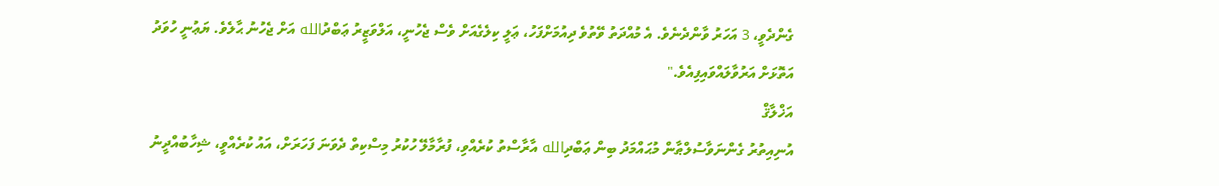ގެންދެވީ، 3 އަހަރު ވާންދެނެވެ. އެ މުއްދަތު ވޭތުވެ ދިއުމަށްފަހު، ޢަލީ ކިލެގެއަށް ވެސް ޖެހުނީ، އަލްވަޒީރު ޢަބްދުالله އަށް ޖެހުނު ޙާލެވެ. ޔަޢުނީ ހުވަދު އަތޮޅަށް އަރުވާލައްވައިފިއެވެ."
އަޚްލާޤް
އުނިއިތުރު ގެންނަވާސުލްޠާން މުޙައްމަދު ބިން ޢަބްދިالله އާރާސްތު ކުރެއްވި، ފުރާމާލޭ ހުކުރު މިސްކިތް ދެވަނަ ފަހަރަށް، އައު ކުރެއްވީ، ޝިހާބުއްދީނު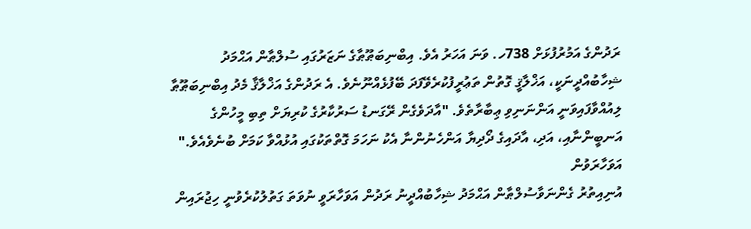ރަދުންގެ އަމުރުފުޅަށް 738ހ. ވަނަ އަހަރު އެވެ. އިބްނިބަޠޫޠާގެ ނަޒަރުގައި ސުލްޠާން އަޙްމަދު ޝިހާބުއްދީނަކީ، އަޚްލާޤީ ގޮތުން ތަޢުރީފުކުރެވޭފަދަ ބޭފުޅެއްނޫނެވެ. އެ ރަދުންގެ އަޚްލާޤާ މެދު އިބްނިބަޠޫޠާ ލިއުއްވާފައިވަނީ އަންނަނިވި ޢިބާރާތެވެ. "އާދަވެގެން ރޭގަނޑު ސަރުކާރުގެ ކުރިޔަށް ތިބި މީހުންގެ އަނބީންނާއި، އަދި، އާދައިގެ ދޯދިޔާ އަންހެނުންނާ އެކު ނަހަމަ ގޮތްތަކުގައި އުޅުއްވާ ކަމަށް ބުނެވެއެވެ."
އަވަހާރަވުން
އުނިއިތުރު ގެންނަވާސުލްޠާން އަޙްމަދު ޝިހާބުއްދީނު ރަދުން އަވަހާރަވީ ނުވަތަ ގަތުލުކުރެވުނީ ހިޖުރައިން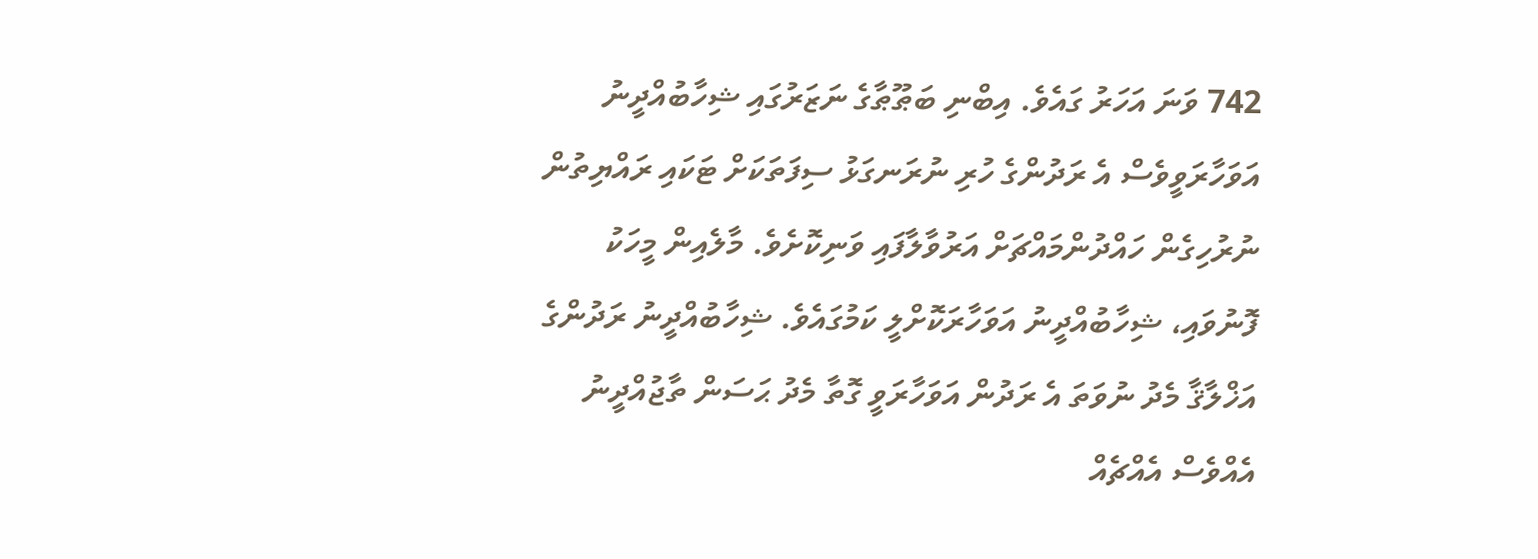742 ވަނަ އަހަރު ގައެވެ. އިބްނި ބަޠޫޠާގެ ނަޒަރުގައި ޝިހާބުއްދީނު އަވަހާރަވީވެސް އެ ރަދުންގެ ހުރި ނުރަނގަޅު ސިފަތަކަށް ޓަކައި ރައްޔިތުން ނުރުހިގެން ހައްދުންމައްޗަށް އަރުވާލާފައި ވަނިކޮށެވެ. މާލެއިން މީހަކު ފޮނުވައި، ޝިހާބުއްދީނު އަވަހާރަކޮށްލީ ކަމުގައެވެ. ޝިހާބުއްދީނު ރަދުންގެ އަޚްލާޤާ މެދު ނުވަތަ އެ ރަދުން އަވަހާރަވީ ގޮތާ މެދު ޙަސަން ތާޖުއްދީނު އެއްވެސް އެއްޗެއް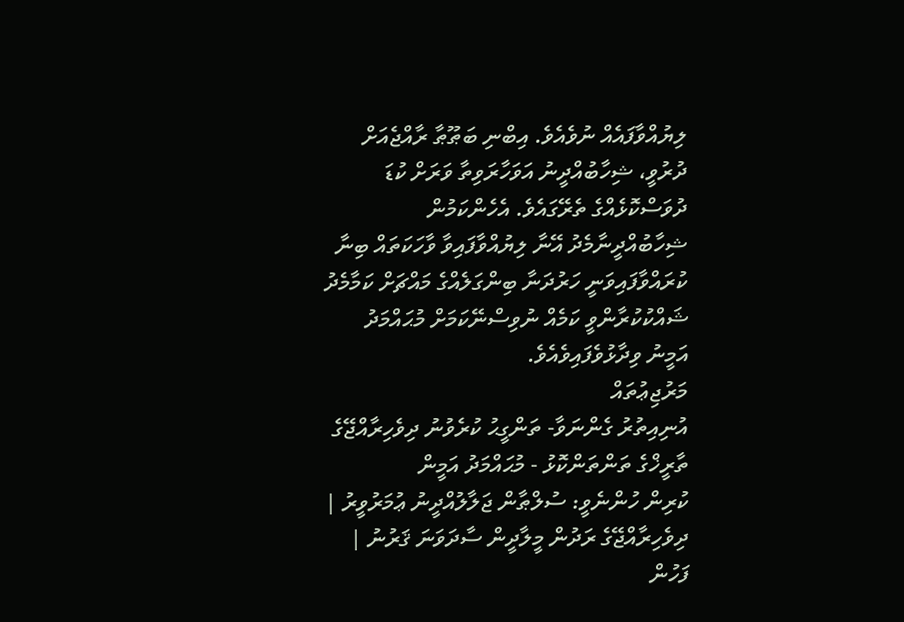ލިޔުއްވާފައެއް ނުވެއެވެ. އިބްނި ބަޠޫޠާ ރާއްޖެއަށް ދުރުވީ، ޝިހާބުއްދީނު އަވަހާރަވިތާ ވަރަށް ކުޑަ ދުވަސްކޮޅެއްގެ ތެރޭގައެވެ. އެހެންކަމުން ޝިހާބުއްދީނާމެދު އޭނާ ލިޔުއްވާފައިވާ ވާހަކަތައް ބިނާ ކުރައްވާފައިވަނީ ހަރުދަނާ ބިންގަލެއްގެ މައްޗަށް ކަމާމެދު ޝައްކުކުރާންވީ ކަމެއް ނުވިސްނޭކަމަށް މުޙައްމަދު އަމީނު ވިދާޅުވެފައިވެއެވެ.
މަރުޖިޢުތައް
އުނިއިތުރު ގެންނަވާ- ތަންގީޙު ކުރެވުނު ދިވެހިރާއްޖޭގެ ތާރީޚްގެ ތަންތަންކޮޅު - މުޙައްމަދު އަމީން
ކުރިން ހުންނެވީ: ސުލްޠާން ޖަލާލުއްދީނު ޢުމަރުވީރު |
ދިވެހިރާއްޖޭގެ ރަދުން މީލާދީން ސާދަވަނަ ޤަރުނު |
ފަހުން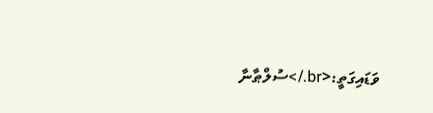ވަޑައިގަތީ:<br./>ސުލްޠާނާ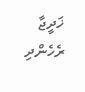ޚަދީޖާ ރެހެންދި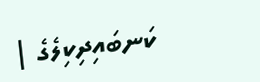ކަނބައިދިކިލެގެ |